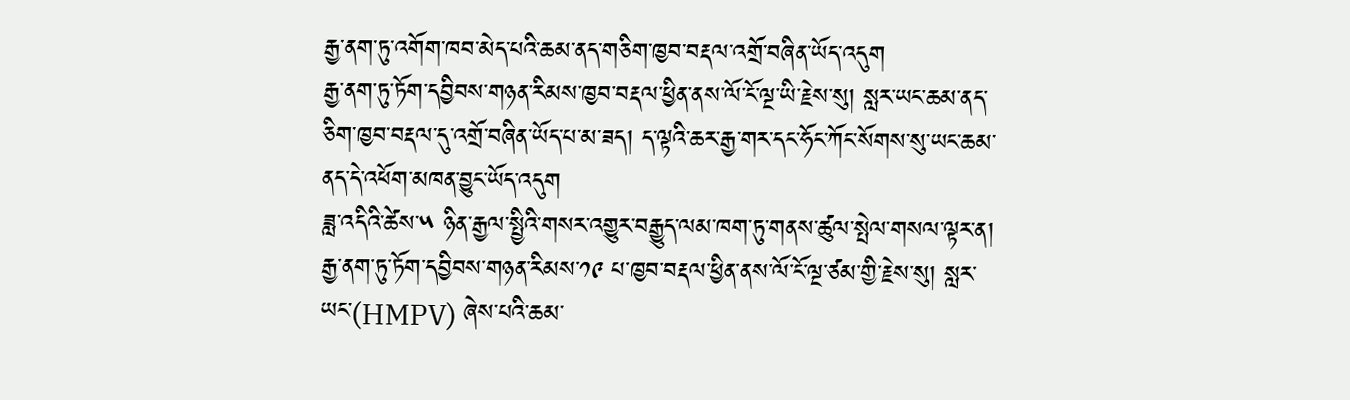རྒྱ་ནག་ཏུ་འགོག་ཁབ་མེད་པའི་ཆམ་ནད་གཅིག་ཁྱབ་བརྡལ་འགྲོ་བཞིན་ཡོད་འདུག
རྒྱ་ནག་ཏུ་ཏོག་དབྱིབས་གཉན་རིམས་ཁྱབ་བརྡལ་ཕྱིན་ནས་ལོ་ངོ་ལྔ་ཡི་རྗེས་སུ། སླར་ཡང་ཆམ་ནད་ཅིག་ཁྱབ་བརྡལ་དུ་འགྲོ་བཞིན་ཡོད་པ་མ་ཟད། ད་ལྟའི་ཆར་རྒྱ་གར་དང་ཧོང་ཀོང་སོགས་སུ་ཡང་ཆམ་ནད་དེ་འཕོག་མཁན་བྱུང་ཡོད་འདུག
ཟླ་འདིའི་ཚེས་༥ ཉིན་རྒྱལ་སྤྱིའི་གསར་འགྱུར་བརྒྱུད་ལམ་ཁག་ཏུ་གནས་ཚུལ་སྤེལ་གསལ་ལྟར་ན། རྒྱ་ནག་ཏུ་ཏོག་དབྱིབས་གཉན་རིམས་༡༩ པ་ཁྱབ་བརྡལ་ཕྱིན་ནས་ལོ་ངོ་ལྔ་ཙམ་གྱི་རྗེས་སུ། སླར་ཡང་(HMPV) ཞེས་པའི་ཆམ་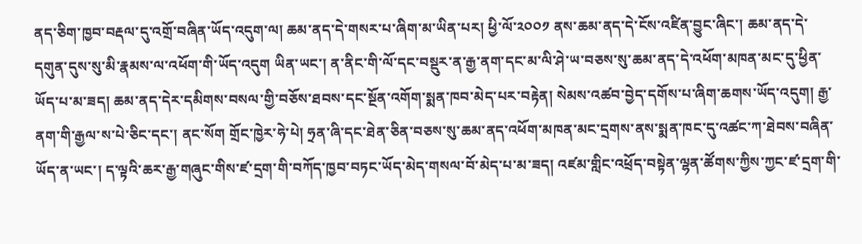ནད་ཅིག་ཁྱབ་བརྡལ་དུ་འགྲོ་བཞིན་ཡོད་འདུག་ལ། ཆམ་ནད་དེ་གསར་པ་ཞིག་མ་ཡིན་པར། ཕྱི་ལོ་༢༠༠༡ ནས་ཆམ་ནད་དེ་ངོས་འཛིན་བྱུང་ཞིང་། ཆམ་ནད་དེ་དགུན་དུས་སུ་མི་རྣམས་ལ་འཕོག་གི་ཡོད་འདུག ཡིན་ཡང་། ན་ནིང་གི་ལོ་དང་བསྡུར་ན་རྒྱ་ནག་དང་མ་ལི་ཤེ་ཡ་བཅས་སུ་ཆམ་ནད་དེ་འཕོག་མཁན་མང་དུ་ཕྱིན་ཡོད་པ་མ་ཟད། ཆམ་ནད་དེར་དམིགས་བསལ་གྱི་བཅོས་ཐབས་དང་སྔོན་འགོག་སྨན་ཁབ་མེད་པར་བརྟེན། སེམས་འཚབ་བྱེད་དགོས་པ་ཞིག་ཆགས་ཡོད་འདུག། རྒྱ་ནག་གི་རྒྱལ་ས་པེ་ཅིང་དང་། ནང་སོག གྲོང་ཁྱེར་ཧེ་པེ། ཧྲན་ཞི་དང་ཐེན་ཅིན་བཅས་སུ་ཆམ་ནད་འཕོག་མཁན་མང་དྲགས་ནས་སྨན་ཁང་དུ་འཚང་ཀ་ཐེབས་བཞིན་ཡོད་ན་ཡང་། ད་ལྟའི་ཆར་རྒྱ་གཞུང་གིས་ཛ་དྲག་གི་བཀོད་ཁྱབ་བཏང་ཡོད་མེད་གསལ་བོ་མེད་པ་མ་ཟད། འཛམ་གླིང་འཕྲོད་བསྟེན་ལྷན་ཚོགས་ཀྱིས་ཀྱང་ཛ་དྲག་གི་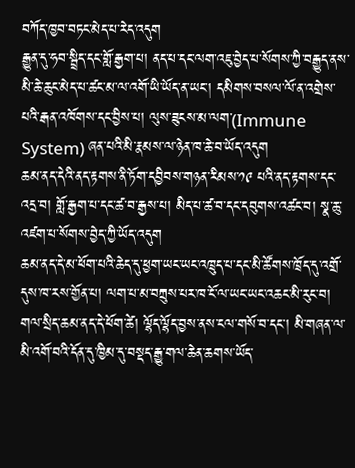བཀོད་ཁྱབ་བཏང་མེད་པ་རེད་འདུག
རྒྱུན་དུ་ཧབ་སྦྲིད་དང་གློ་རྒྱག་པ། ནད་པ་དང་ལག་འཇུ་བྱེད་པ་སོགས་ཀྱི་བརྒྱུད་ནས་མི་ཆེ་ཆུང་མེད་པ་ཚང་མ་ལ་འགོ་ཡི་ཡོད་ན་ཡང་། དམིགས་བསལ་ལོ་ན་འགྲེས་པའི་རྒན་འཁོགས་དང་བྱིས་པ། ལུས་ཟུངས་མ་ལག་(Immune System) ཞན་པའི་མི་རྣམས་ལ་ཉེན་ཁ་ཆེ་བ་ཡོད་འདུག
ཆམ་ནད་དེའི་ནད་རྟགས་ནི་ཏོག་དབྱིབས་གཉན་རིམས་༡༩ པའི་ནད་རྟགས་དང་འདྲ་བ། གློ་རྒྱག་པ་དང་ཚ་བ་རྒྱས་པ། མིད་པ་ཚ་བ་དང་དབུགས་འཚང་བ། སྣ་ཆུ་འཛག་པ་སོགས་བྱེད་ཀྱི་ཡོད་འདུག
ཆམ་ནད་དེ་མ་ཕོག་པའི་ཆེད་དུ་ཕྱག་ཡང་ཡང་འཁྲུད་པ་དང་མི་ཚོགས་ཁྲོད་དུ་འགྲོ་དུས་ཁ་རས་གྱོན་པ། ལག་པ་མ་བཀྲུས་པར་ཁ་ངོ་ལ་ཡང་ཡང་འཆང་མི་རུང་བ། གལ་སྲིད་ཆམ་ནད་དེ་ཕོག་ཚེ། ལྷོད་ལྷོད་བྱས་ནས་ངལ་གསོ་བ་དང་། མི་གཞན་ལ་མི་འགོ་བའི་དོན་དུ་ཁྱིམ་དུ་བསྡད་རྒྱུ་གལ་ཆེན་ཆགས་ཡོད་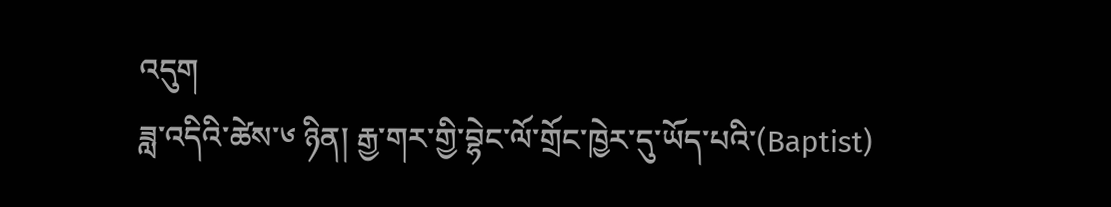འདུག
ཟླ་འདིའི་ཚེས་༦ ཉིན། རྒྱ་གར་གྱི་བྷེང་ལོ་གྲོང་ཁྱེར་དུ་ཡོད་པའི་(Baptist)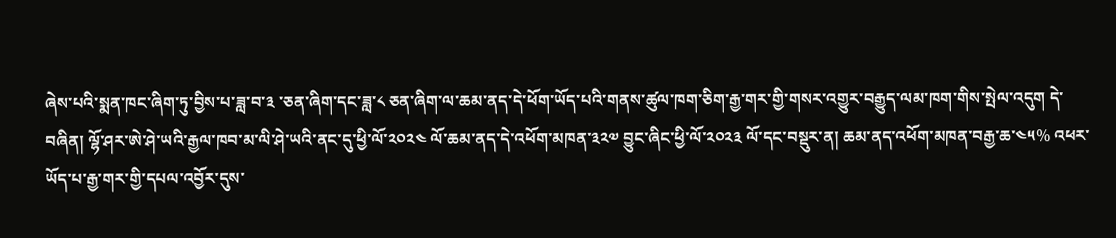ཞེས་པའི་སྨན་ཁང་ཞིག་ཏུ་བྱིས་པ་ཟླ་བ་༣ ་ཅན་ཞིག་དང་ཟླ་༨ ཅན་ཞིག་ལ་ཆམ་ནད་དེ་ཕོག་ཡོད་པའི་གནས་ཚུལ་ཁག་ཅིག་རྒྱ་གར་གྱི་གསར་འགྱུར་བརྒྱུད་ལམ་ཁག་གིས་སྤེལ་འདུག དེ་བཞིན། ལྷོ་ཤར་ཨེ་ཤེ་ཡའི་རྒྱལ་ཁབ་མ་ལི་ཤེ་ཡའི་ནང་དུ་ཕྱི་ལོ་༢༠༢༤ ལོ་ཆམ་ནད་དེ་འཕོག་མཁན་༣༢༧ བྱུང་ཞིང་ཕྱི་ལོ་༢༠༢༣ ལོ་དང་བསྡུར་ན། ཆམ་ནད་འཕོག་མཁན་བརྒྱ་ཆ་༤༥% འཕར་ཡོད་པ་རྒྱ་གར་གྱི་དཔལ་འབྱོར་དུས་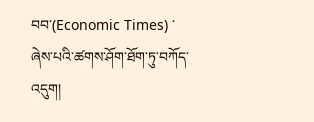བབ་(Economic Times) ་ཞེས་པའི་ཚགས་ཤོག་ཐོག་ཏུ་བཀོད་འདུག།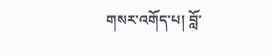གསར་འགོད་པ། བློ་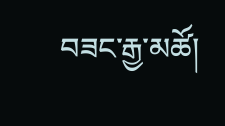བཟང་རྒྱ་མཚོ།